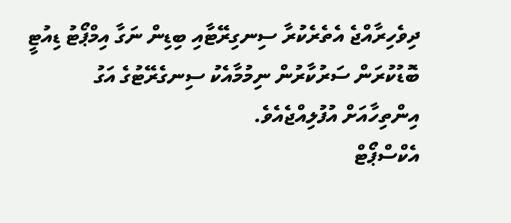ދިވެހިރާއްޖެ އެތެރެކުރާ ސިނގިރޭޓާއި ބިޑިން ނަގާ އިމްޕޯޓު ޑިއުޓީ ބޮޑުކުރަން ސަރުކާރުން ނިމުމާއެކު ސިނގެރޭޓުގެ އަގު އިންތިހާއަށް އުފުލިއްޖެއެވެ.
އެކްސްޕޯޓް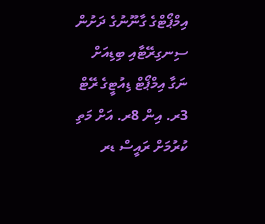އިމްޕޯޓްގެ ގާނޫނުގެ ދަށުން ސިނގިރޭޓާއި ބިޑިއަށް ނަގާ އިމްޕޯޓް ޑިއުޓީގެ ރޭޓް 3ރ. އިން 8ރ. އަށް މަތި ކުރުމަށް ރައީސް ޑރ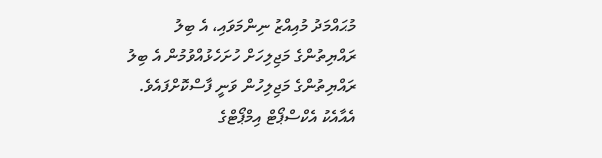މުޙައްމަދު މުއިއްޒު ނިންމަވައި، އެ ބިލު ރައްޔިތުންގެ މަޖިލިހަށް ހުށަހެޅުއްވުމުން އެ ބިލު ރައްޔިތުންގެ މަޖިލިހުން ވަނީ ފާސްކޮށްފައެވެ.
އެއާއެކު އެކްސްޕޯޓް އިމްޕޯޓްގެ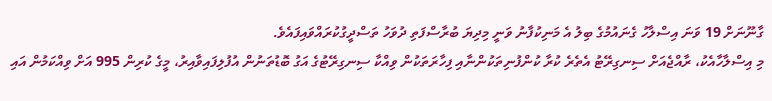ގާނޫނަށް 19 ވަނަ އިސްލާހު ގެނައުމުގެ ބިލު އެ މަނިކުފާނު ވަނީ މިދިޔަ ބުރާސްފަތި ދުވަހު ތަސްދީގުކުރައްވައިފައެވެ.
މި އިސްލާހާއެކު، ރާއްޖެއަށް ސިނގިރޭޓު އެތެރެ ކުރާ ކުންފުނިތަކުންނާއި ފިހާރަތަކުން ވިއްކާ ސިނގިރޭޓުގެ އަގު ބޮޑުތަނުން އުފުލިފައިވާއިރު، މީގެ ކުރިން 995 އަށް ވިއްކަމުން އައި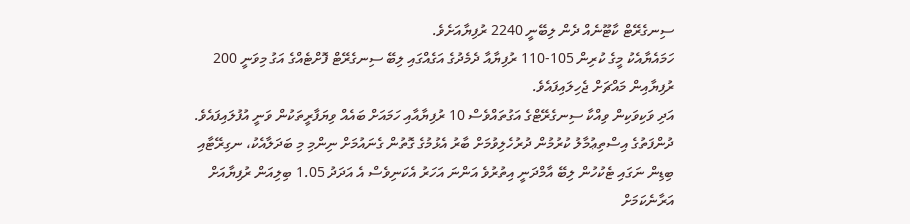ސިނގެރޭޓް ކާޓޫނެއް ދެން ލިބޭނީ 2240 ރުފިޔާއަށެވެ.
ހަމައެޔާއެކު މީގެ ކުރިން 105-110 ރުފިޔާއާ ދެމެދުގެ އަގެއްގައި ލިބޭ ސިނގެރޭޓް ފޮށްޓެއްގެ އަގު މިވަނީ 200 ރުފިޔާއިން މައްޗަށް ޖެހިލައިފައެވެ.
އަދި ވަކިވަކިން ވިއްކާ ސިނގެރޭޓްގެ އަގުތައްވެސް 10 ރުފިޔާއާއި ހަމައަށް ބައެއް ވިޔަފާރީތަކުން ވަނީ އުފުލައިފައެވެ.
ދުންފަތުގެ އިސްތިޢުމާލު ކުރުމުން ދުރުހެލިވުމަށް ބާރު އެޅުމުގެ ގޮތުން ގެނައުމަށް ނިންމި މި ބަދަލާއެކު، ނގިރޭޓާއި ބިޑިން ނަގައި ޓެކުހުން ލިބޭ އާމްދަނީ އިތުރުވެ އަންނަ އަހަރު އެކަނިވެސް އެ އަދަދު 1.05 ބިލިއަން ރުފިޔާއަށް އަރާނެކަމަށް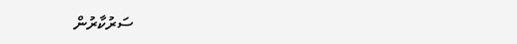ސަރުކާރުން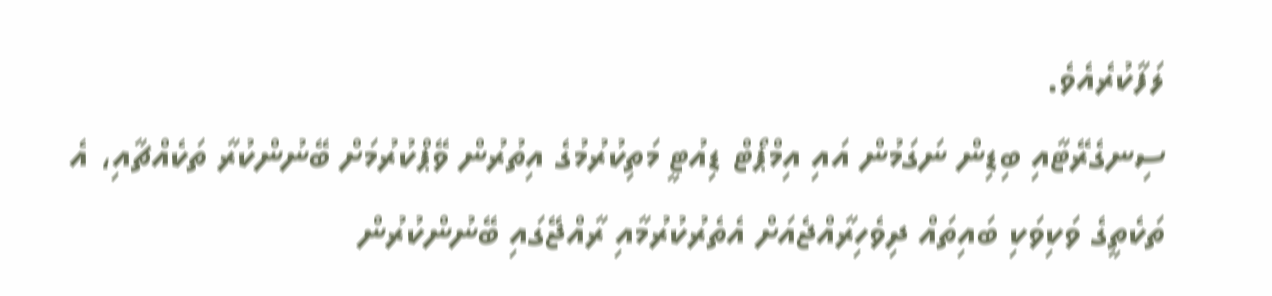ލަފާކުރެއެވެ.
ސިނގެރޭޓާއި ބިޑިން ނަގަމުން އައި އިމްޕޯޓް ޑިއުޓީ މަތިކުރުމުގެ އިތުރުން ވޭޕްކުރުމަށް ބޭނުންކުރާ ތަކެއްޗާއި، އެ ތަކެތީގެ ވަކިވަކި ބައިތައް ދިވެހިރާއްޖެއަށް އެތެރުކުރުމާއި ރާއްޖޭގައި ބޭނުންކުރުން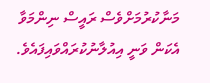މަނާކުރުމަށްވެސް ރައީސް ނިންމަވާ އެކަން ވަނީ އިއުލާނުކުރައްވައިފައެވެ.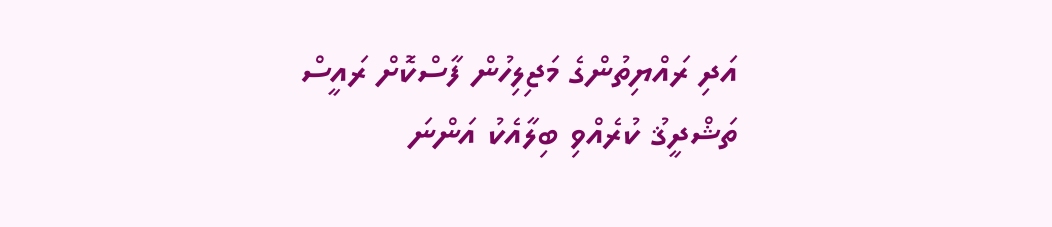އަދި ރައްޔިތުންގެ މަޖިލިހުން ފާސްކޮށް ރައީސް ތަޝްދީޤު ކުރެއްވި ބިލާއެކު އަންނަ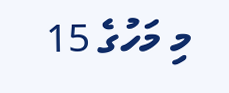މި މަހުގެ 15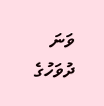ވަނަ ދުވަހުގެ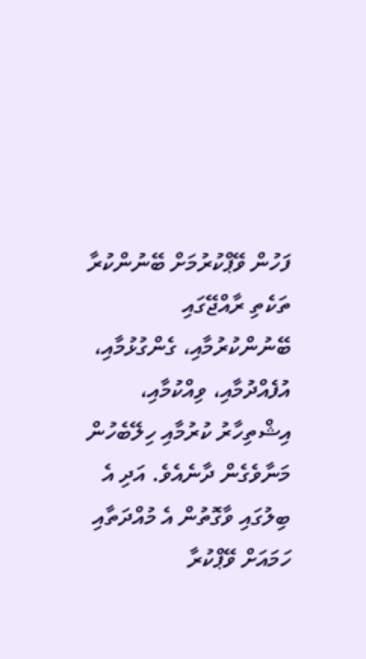ފަހުން ވޭޕްކުރުމަށް ބޭނުންކުރާ ތަކެތި ރާއްޖޭގައި ބޭނުންކުރުމާއި، ގެންގުޅުމާއި، އުފެއްދުމާއި، ވިއްކުމާއި، އިޝްތިހާރު ކުރުމާއި ހިލޭބެހުން މަނާވެގެން ދާނެއެވެ. އަދި އެ ބިލުގައި ވާގޮތުން އެ މުއްދަތާއި ހަމައަށް ވޭޕްކުރާ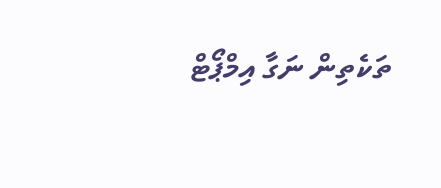ތަކެތިން ނަގާ އިމްޕޯޓް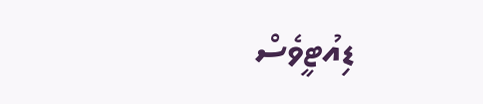ޑިއުޓީވެސް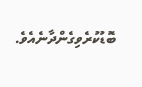ބޮޑުކުރެވިގެންދާނެއެވެ.